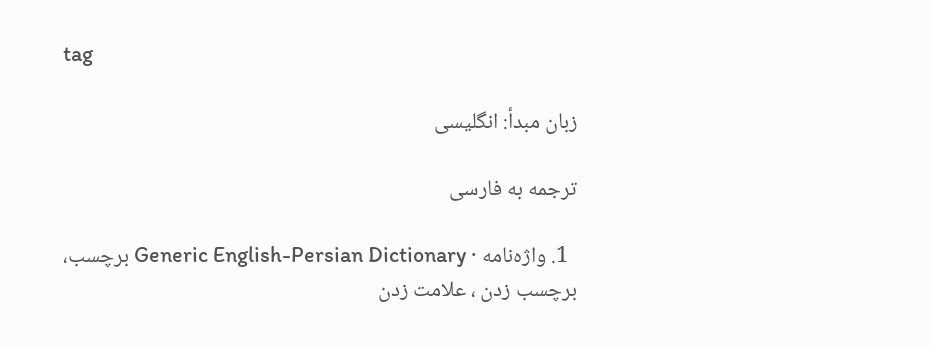tag

زبان مبدأ: انگلیسی

ترجمه به فارسی

  1. واژه‌نامه · Generic English-Persian Dictionary برچسب، برچسب زدن ، علامت زدن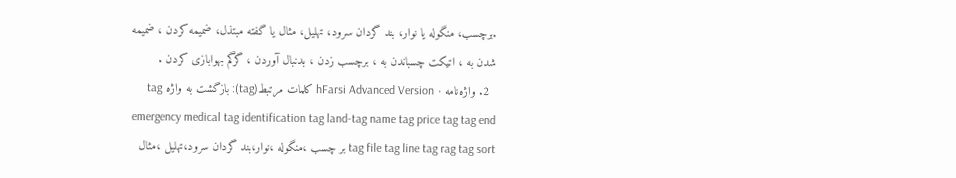.برچسب، منگوله یا نوار، بند گردان سرود، تهلیل، مثال یا گفته مبتذل، ضمیمه کردن ، ضمیمه شدن به ، اتیکت چسباندن به ، برچسب زدن ، بدنبال آوردن ، گرگم بهوابازی کردن .
  2. واژه‌نامه · hFarsi Advanced Version کلمات مرتبط(tag): بازگشت به واژه tag emergency medical tag identification tag land-tag name tag price tag tag end tag file tag line tag rag tag sort بر چسب ،منگوله ،نوار،بند گردان سرود،تهليل ،مثال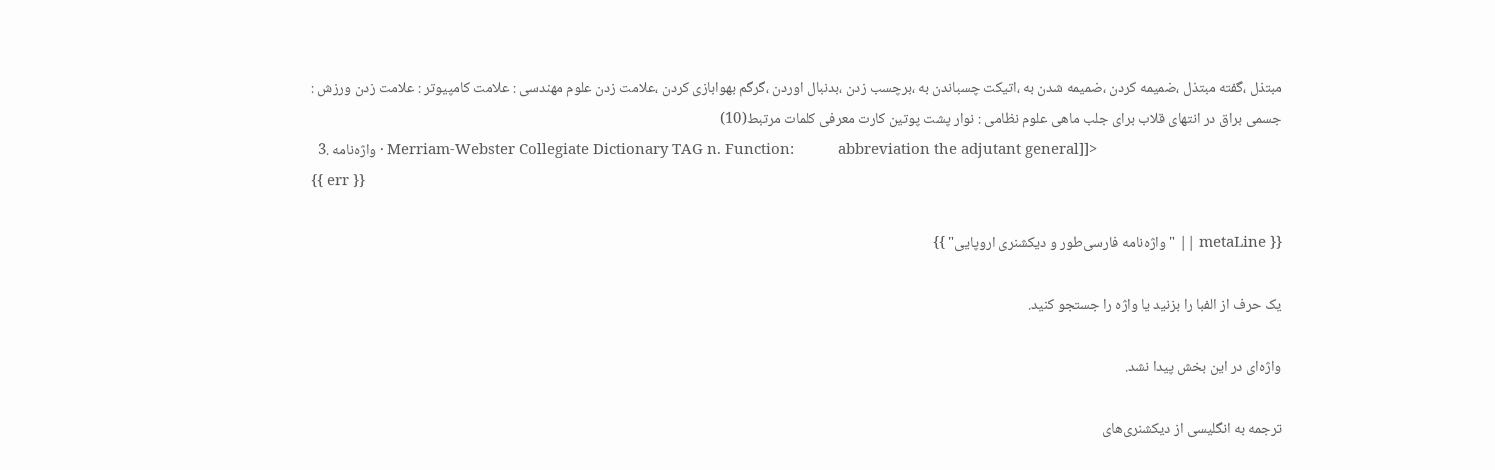مبتذل ،گفته مبتذل ،ضميمه کردن ،ضميمه شدن به ،اتيکت چسباندن به ،برچسب زدن ،بدنبال اوردن ،گرگم بهوابازى کردن ،علامت زدن علوم مهندسى : علامت کامپيوتر : علامت زدن ورزش : جسمى براق در انتهاى قلاب براى جلب ماهى علوم نظامى : نوار پشت پوتين کارت معرفى کلمات مرتبط(10)
  3. واژه‌نامه · Merriam-Webster Collegiate Dictionary TAG n. Function:           abbreviation the adjutant general]]>
{{ err }}

{{ metaLine || "واژه‌نامه فارسی‌طور و دیکشنری اروپایی" }}

یک حرف از الفبا را بزنید یا واژه را جستجو کنید.

واژه‌ای در این بخش پیدا نشد.

ترجمه به انگلیسی از دیکشنری‌های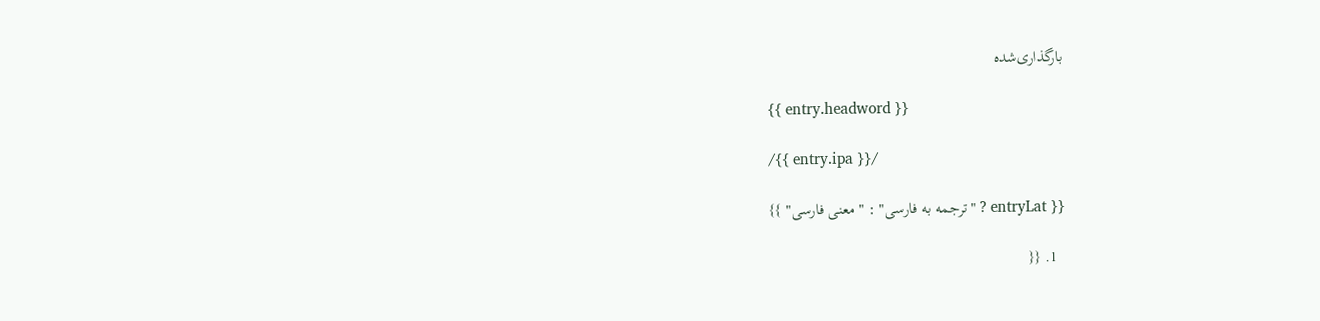بارگذاری‌شده

{{ entry.headword }}

/{{ entry.ipa }}/

{{ entryLat ? "ترجمه به فارسی" : "معنی فارسی" }}

  1. {{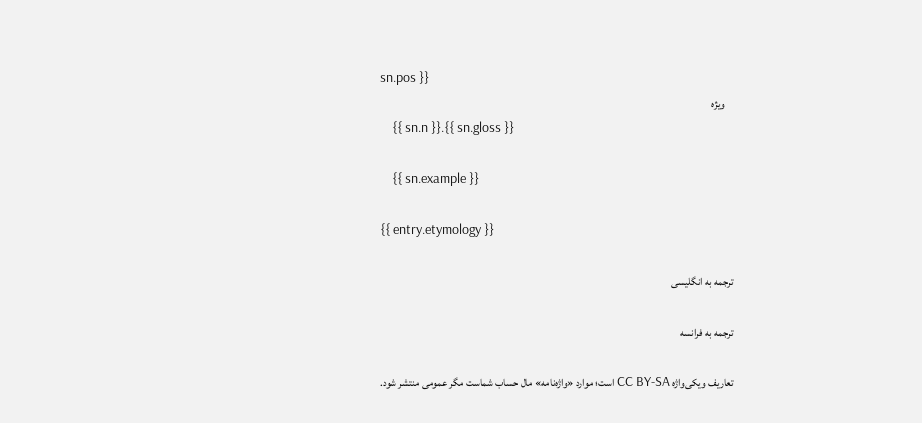sn.pos }}
    ویژه
    {{ sn.n }}.{{ sn.gloss }}

    {{ sn.example }}

{{ entry.etymology }}

ترجمه به انگلیسی

ترجمه به فرانسه

تعاریف ویکی‌واژه CC BY-SA است؛ موارد «واژه‌نامه» مال حساب شماست مگر عمومی منتشر شود.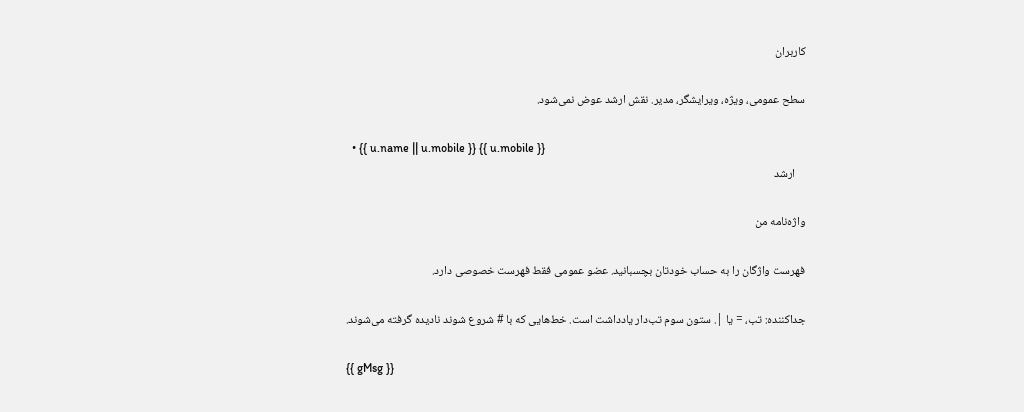کاربران

سطح عمومی، ویژه، ویرایشگر، مدیر. نقش ارشد عوض نمی‌شود.

  • {{ u.name || u.mobile }} {{ u.mobile }}
    ارشد

واژه‌نامه من

فهرست واژگان را به حساب خودتان بچسبانید. عضو عمومی فقط فهرست خصوصی دارد.

جداکننده: تب، = یا |. ستون سوم تب‌دار یادداشت است. خط‌هایی که با # شروع شوند نادیده گرفته می‌شوند.

{{ gMsg }}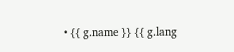• {{ g.name }} {{ g.lang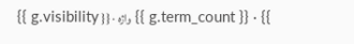}} · {{ g.term_count }} واژه · {{ g.visibility }}